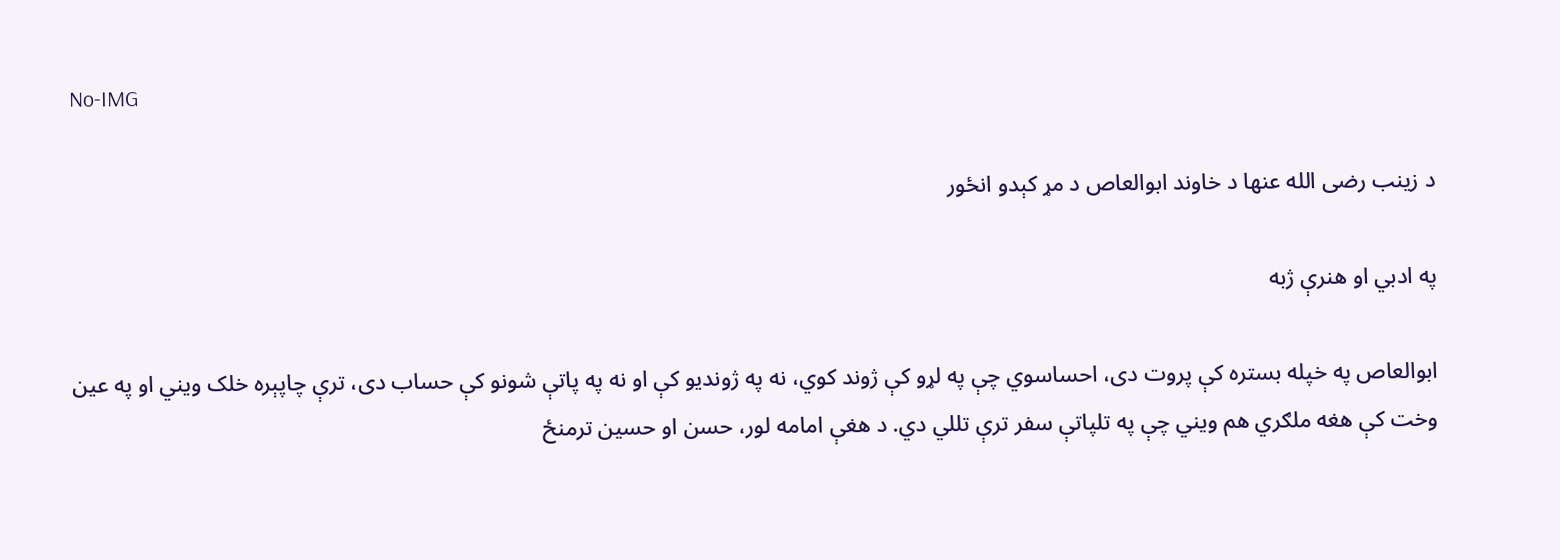No-IMG

د زینب رضی الله عنها د خاوند ابوالعاص د مړ کېدو انځور

په ادبي او هنرې ژبه

ابوالعاص په خپله بستره کې پروت دی، احساسوي چې په لړو کې ژوند کوي، نه په ژوندیو کې او نه په پاتې شونو کې حساب دی، ترې چاپېره خلک ویني او په عین وخت کې هغه ملګري هم ویني چې په تلپاتې سفر ترې تللي دي. د هغې امامه لور، حسن او حسین ترمنځ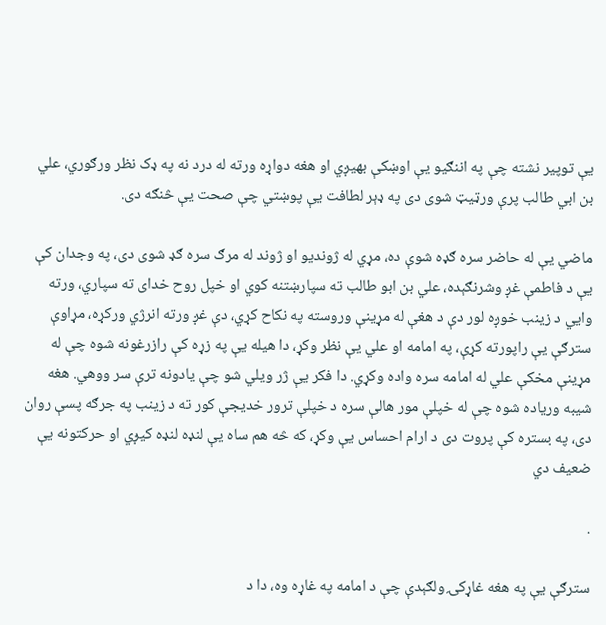يې توپير نشته چې په اننګیو یې اوښکې بهیږي او هغه دواړه ورته له درد نه په ډک نظر ورګوري، علي بن ابي طالب پرې ورټيټ شوی دی په ډېر لطافت يې پوښتي چې صحت يې څنګه دی.

ماضي یې له حاضر سره ګډه شوې ده، مړي له ژوندیو او ژوند له مرګ سره ګډ شوی دی، په وجدان کې یې د فاطمې غږ وشرنګېده، علي بن ابو طالب ته سپارښتنه کوي او خپل روح خدای ته سپاري، ورته وایي د زینب خوږه لور دې د هغې له مړینې وروسته په نکاح کړي، دې غږ ورته انرژي ورکړه، مړاوې سترګې يې راپورته کړې، په امامه او علي یې نظر وکړ، دا هیله يې په زړه کې رازرغونه شوه چې له مړینې مخکې علي له امامه سره واده وکړي. دا فکر يې ژر ویلي شو چې یادونه ترې سر ووهي. هغه شيبه وریاده شوه چې له خپلې مور هالې سره د خپلې ترور خدیجې کور ته د زینب په جرګه پسې روان دی، په بستره کې پروت دی د ارام احساس یې وکړ، که څه هم ساه يې لنډه لنډه کیږي او حرکتونه یې ضعیف دي

.

سترګې یې په هغه غاړکۍ ولګېدې چې د امامه په غاړه وه، دا د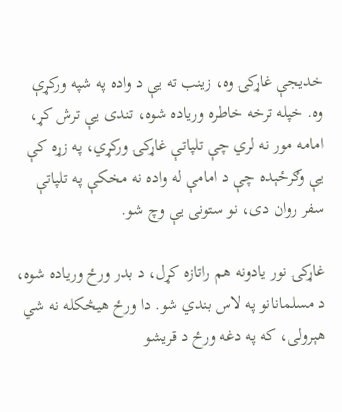خدیجې غاړکۍ وه، زینب ته یې د واده په شپه ورکړې وه. خپله ترخه خاطره وریاده شوه، تندی یې ترش کړ، امامه مور نه لري چې تلپاتې غاړکۍ ورکړي، په زړه کې يې وګرځېده چې د امامې له واده نه مخکې په تلپاتې سفر روان دی، نو ستونی یې وچ شو.

غاړکۍ نور یادونه هم راتازه کړل، د بدر ورځ وریاده شوه، د مسلمانانو په لاس بندي شو. دا ورځ هيڅکله نه شي هېرولی، که په دغه ورځ د قریشو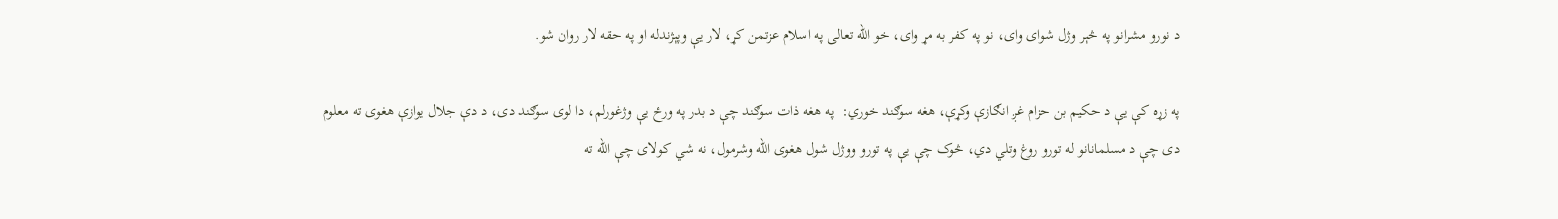د نورو مشرانو په څېر وژل شوای وای، نو په کفر به مړ وای، خو الله تعالی په اسلام عزتمن کړ، لار يې وپېژندله او په حقه لار روان شو.

په زړه کې يې د حکیم بن حزام غږ انګازې وکړې، هغه سوګند خوري:  په هغه ذات سوګند چې د بدر په ورځ يې وژغورلم، دا لوی سوګند دی، د دې جلال یوازې هغوی ته معلوم دی چې د مسلمانانو له تورو روغ وتلي دي، څوک چې یې په تورو ووژل شول هغوی الله وشرمول، نه شي کولای چې الله ته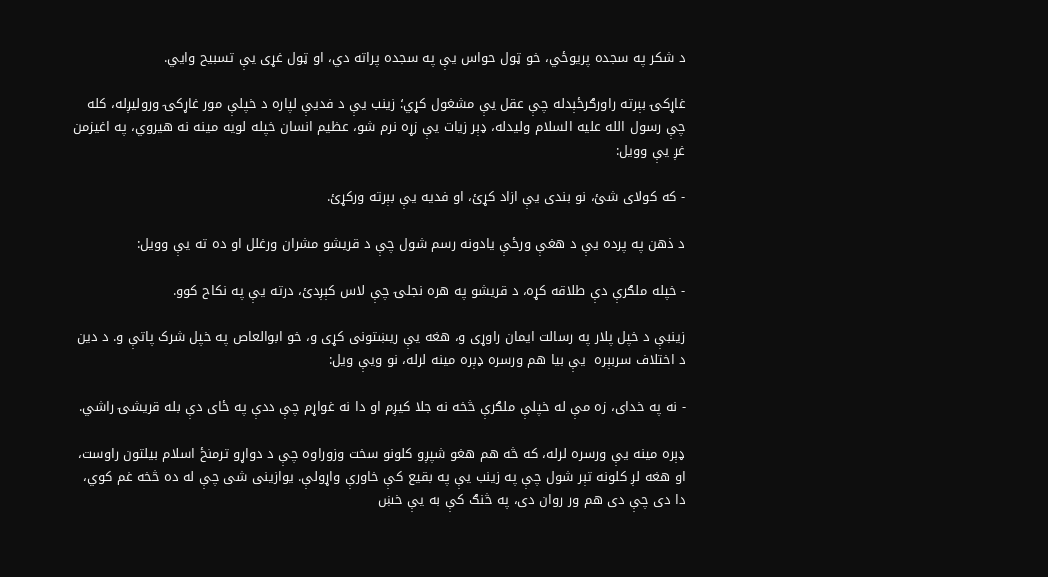د شکر په سجده پریوځي، خو ټول حواس يې په سجده پراته دي، او ټول غړی يې تسبیح وايي.

غاړکۍ بېرته راورګرځېدله چې عقل یې مشغول کړي؛ زینب يې د فدیې لپاره د خپلې مور غاړکۍ ورولیږله، کله چې رسول الله علیه السلام ولیدله، ډېر زیات یې زړه نرم شو، عظیم انسان خپله لویه مینه نه هیروي، په اغیزمن غږ يې وویل:

- که کولای شئ، نو بندی يې ازاد کړئ، او فدیه یې بېرته ورکړئ.

د ذهن په پرده يې د هغې ورځې یادونه رسم شول چې د قریشو مشران ورغلل او ده ته یې وویل:

- خپله ملګرې دې طلاقه کړه، د قریشو په هره نجلۍ چې لاس کېږدئ، درته يې په نکاح کوو.

زینبې د خپل پلار په رسالت ایمان راوړی و، هغه يې ريښتونی کړی و، خو ابوالعاص په خپل شرک پاتې و. د دین د اختلاف سربېره  يې بیا هم ورسره ډېره مینه لرله، نو ويې ویل:

- نه په خدای، زه مې له خپلې ملګرې څخه نه جلا کیږم او دا نه غواړم چې ددې په ځای دې بله قریشۍ راشي.

ډېره مینه یې ورسره لرله، که څه هم هغو شپږو کلونو سخت وزوراوه چې د دواړو ترمنځ اسلام بیلتون راوست، او هغه لږ کلونه تېر شول چې په زینب يې په بقیع کې خاورې واړولې. یوازینی شی چې له ده څخه غم کوي، دا دی چې دی هم ور روان دی، په څنګ کې به يې خښ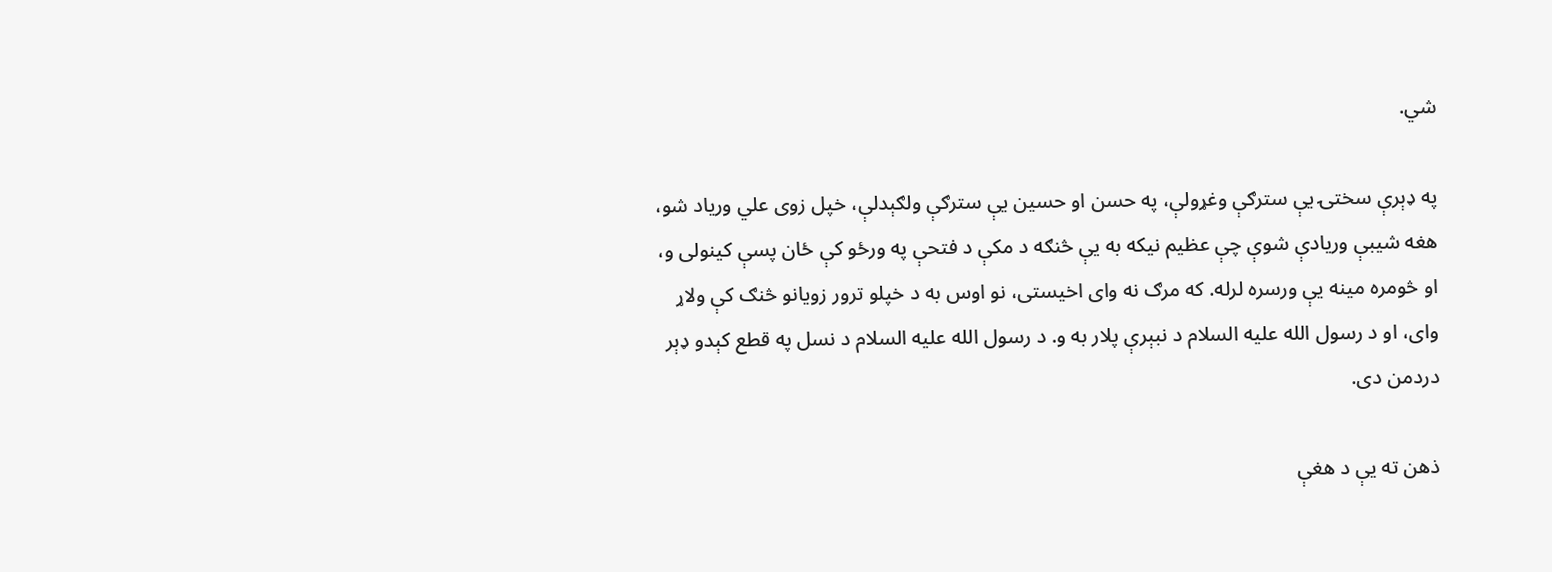شي.

په ډېرې سختۍ یې سترګې وغړولې، په حسن او حسین یې سترګې ولګېدلې، خپل زوی علي وریاد شو، هغه شيبې وریادې شوې چې عظیم نیکه به يې څنګه د مکې د فتحې په ورځو کې ځان پسې کینولی و، او څومره مینه یې ورسره لرله. که مرګ نه وای اخیستی، نو اوس به د خپلو ترور زویانو څنګ کې ولاړ وای، او د رسول الله علیه السلام د نبېرې پلار به و. د رسول الله علیه السلام د نسل په قطع کېدو ډېر دردمن دی.

ذهن ته يې د هغې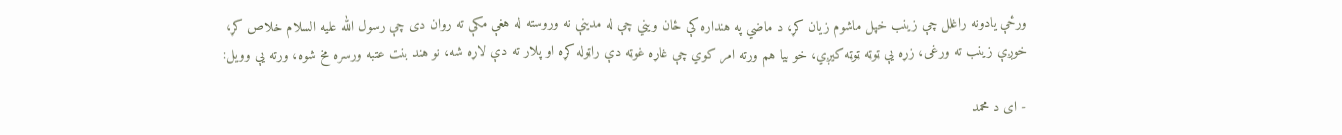ورځې یادونه راغلل چې زینب خپل ماشوم زیان کړ، د ماضي په هنداره کې ځان ویني چې له مدینې نه وروسته له هغې مکې ته روان دی چې رسول الله علیه السلام خلاص کړ، خوږې زینب ته ورغی، زړه یې ټوټه ټوټه کیږي، خو بیا هم ورته امر کوي چې غاړه غوټه دې راټوله کړه او پلار ته دې لاړه شه، نو هند بنت عتبه ورسره مخ شوه، ورته یې وویل:

- ای د محمد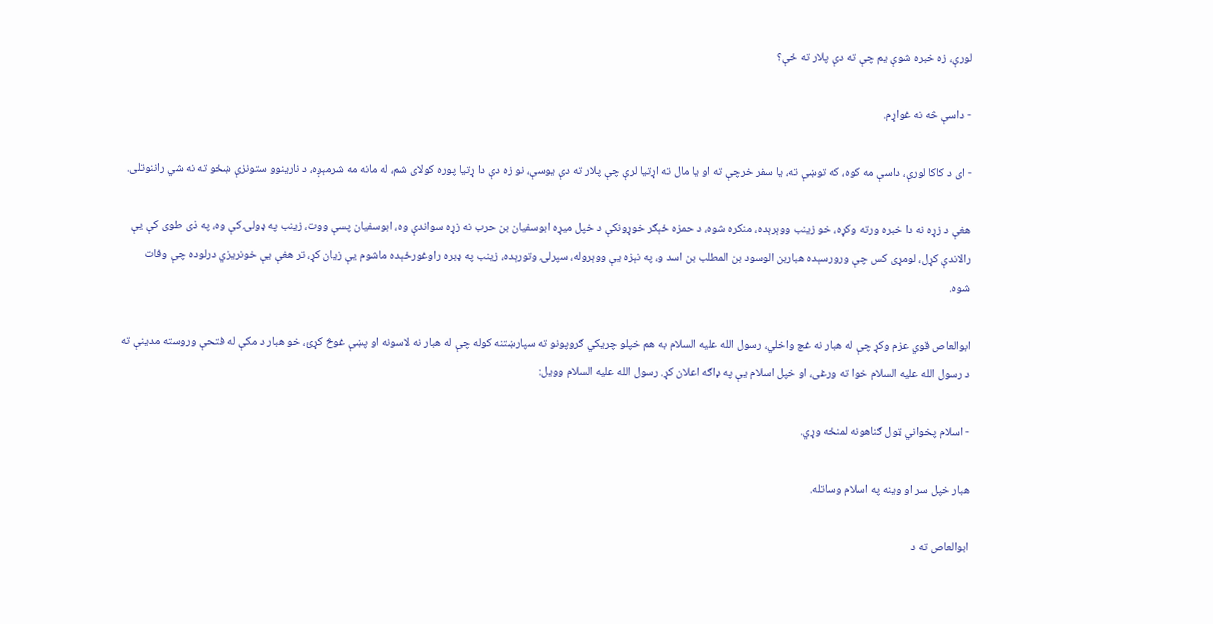لورې، زه خبره شوې یم چې ته دې پلار ته ځې؟

- داسې څه نه غواړم.

- ای د کاکا لورې، داسې مه کوه، که توښې ته، یا سفر خرچې ته او یا مال ته اړتیا لرې چې پلار ته دې یوسې، نو زه دې دا ړتیا پوره کولای شم، له مانه مه شرمېږه، د نارینوو ستونزې ښځو ته نه شي راننوتلی.

هغې د زړه نه دا خبره ورته وکړه، خو زینب ووېرېده، منکره شوه، د حمزه ځېګر خوړونکې د خپل میړه ابوسفیان بن حرب نه زړه سواندې وه، ابوسفیان پسې ووت، زینب په ډولۍ کې وه، په ذی طوی کې يې رالاندې کړل، لومړی کس چې ورورسېده هباربن الوسود بن المطلب بن اسد و، په نېزه يې ووېروله، سپرلۍ وتورېده، زینب په ډبره راوغورځېده ماشوم يې زیان کړ، تر هغې يې خونریزي درلوده چې وفات شوه.

ابوالعاص قوي عزم وکړ چې له هبار نه غچ واخلي، رسول الله علیه السلام به هم خپلو چریکي ګروپونو ته سپارښتنه کوله چې له هبار نه لاسونه او پښې غوڅ کړئ، خو هبار د مکې له فتحې وروسته مدینې ته د رسول الله علیه السلام خوا ته ورغی، او خپل اسلام يې په ډاګه اعلان کړ. رسول الله علیه السلام وویل:

- اسلام پخواني ټول ګناهونه لمنځه وړي.

هبار خپل سر او وینه په اسلام وساتله.

ابوالعاص ته د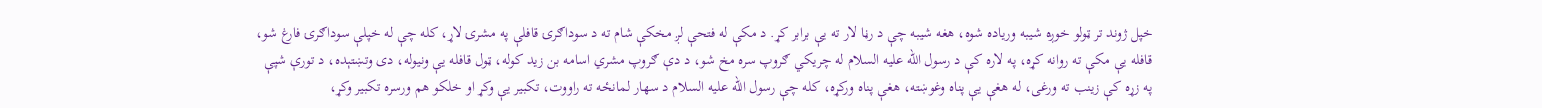خپل ژوند تر ټولو خوږه شيبه وریاده شوه، هغه شیبه چې د رڼا لار ته یې برابر کړ. د مکې له فتحې لږ مخکې شام ته د سوداګرۍ قافلې په مشرۍ لاړ، کله چې له خپلې سوداګرۍ فارغ شو، قافله یې مکې ته روانه کړه، په لاره کې د رسول الله علیه السلام له چریکي ګروپ سره مخ شو، د دې ګروپ مشري اسامه بن زید کوله، ټول قافله یې ونیوله، دی وتښتېده، د تورې شپې په زړه کې زینب ته ورغی، له هغې يې پناه وغوښته، هغې پناه ورکړه، کله چې رسول الله علیه السلام د سهار لمانځه ته راووت، تکبیر يې وکړ او خلکو هم ورسره تکبیر وکړ،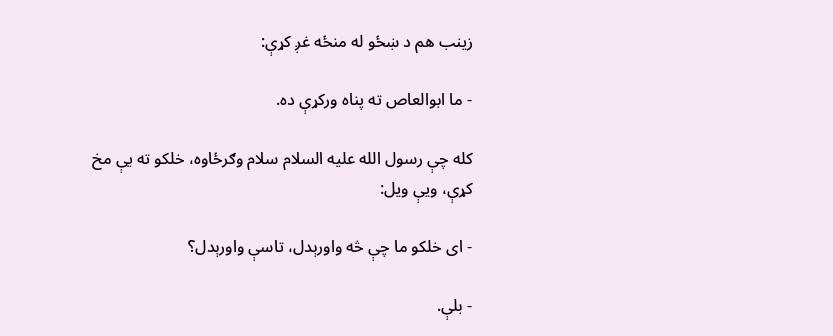زینب هم د ښځو له منځه غږ کړې:

- ما ابوالعاص ته پناه ورکړې ده.

کله چې رسول الله علیه السلام سلام وګرځاوه، خلکو ته یې مخ کړې، ویې ویل:

- ای خلکو ما چې څه واورېدل، تاسې واورېدل؟

- بلې.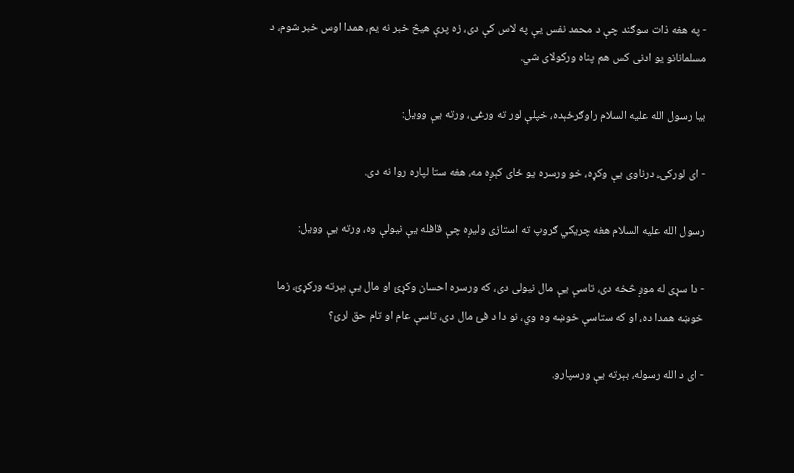- په هغه ذات سوګند چې د محمد نفس يې په لاس کې دی، زه پرې هیڅ خبر نه یم، همدا اوس خبر شوم، د مسلمانانو یو ادنی کس هم پناه ورکولای شي.

بیا رسول الله علیه السلام راوګرځېده، خپلې لور ته ورغی، ورته یې وویل:

- ای لورکۍ، درناوی یې وکړه، خو ورسره یو ځای کېږه مه، هغه ستا لپاره روا نه دی.

رسول الله علیه السلام هغه چریکي ګروپ ته استازی ولیږه چې قافله يې نیولې وه، ورته یې وویل:

- دا سړی له موږ څخه دی، تاسې يې مال نیولی دی، که ورسره احسان وکړئ او مال يې بېرته ورکړئ، زما خوښه همدا ده، او که ستاسې خوښه وه وي، نو دا د فئ مال دی، تاسې عام او تام حق لرئ؟

- ای د الله رسوله، بېرته يې ورسپارو.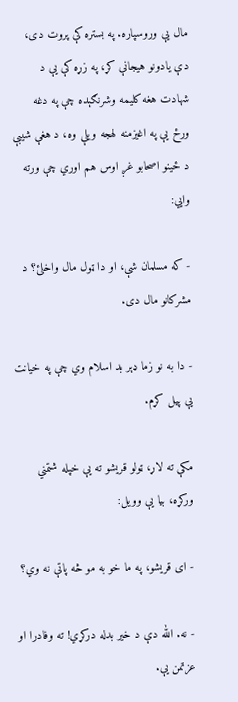مال يې وروسپاره. په بستره کې پروت دی، دې یادونو هیجانې کړ، په زړه کې یې د شهادت هغه کلیمه وشرنګېده چې په دغه ورځ یې په اغیزمنه لهجه ویلې وه، د هغې شیبې د ځينو اصحابو غږ اوس هم اوري چې ورته وايي:

- که مسلمان شې، او دا ټول مال واخلئ؟ د مشرکانو مال دی.

- دا به نو زما ډېر بد اسلام وي چې په خیانت يې پيل کړم.

مکې ته لاړ، ټولو قریشو ته يې خپله شتمني ورکړه، بیا يې وویل:

- ای قریشو، په ما خو به مو څه پاتې نه وي؟

- نه. الله دې د خیر بدله درکړي! ته وفادرا او عزتمن یې.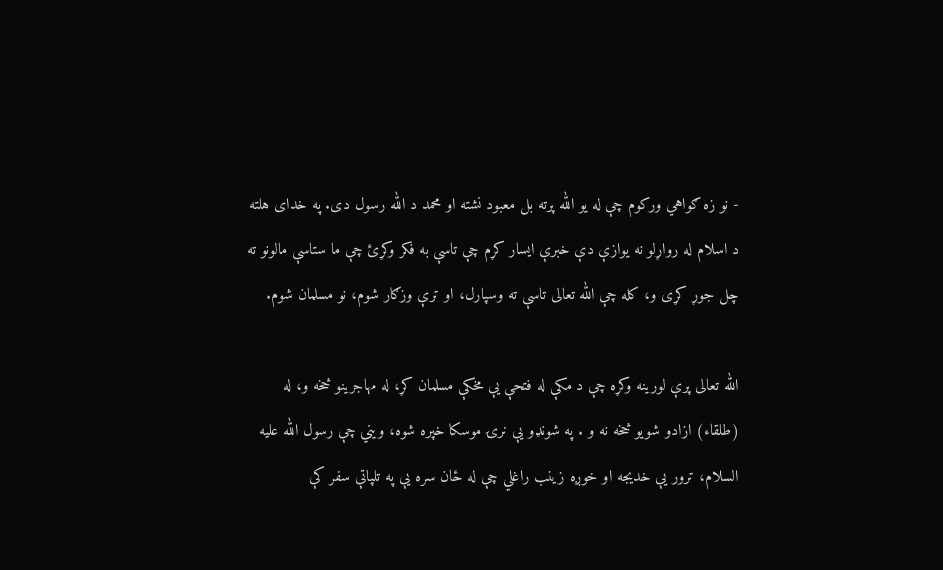- نو زه ګواهي ورکوم چې له یو الله پرته بل معبود نشته او محمد د الله رسول دی. په خدای هلته د اسلام له رواړلو نه یوازې دې خبرې ایسار کړم چې تاسې به فکر وکړئ چې ما ستاسې مالونو ته چل جوړ کړی و، کله چې الله تعالی تاسې ته وسپارل، او ترې وزګار شوم، نو مسلمان شوم.

الله تعالی پرې لورینه وکړه چې د مکې له فتحې يې مخکې مسلمان کړ، له مهاجرینو څخه و، له (طلقاء) ازادو شویو څخه نه و . په شونډو يې نرۍ موسکا خپره شوه، ویني چې رسول الله علیه السلام، ترور يې خدیجه او خوږه زینب راغلي چې له ځان سره يې په تلپاتې سفر کې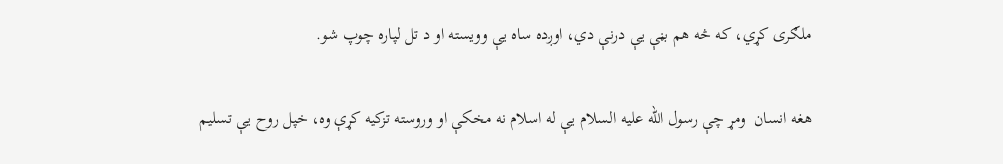ملګری کړي، که څه هم بڼې يې درنې دي، اوږده ساه یې وویسته او د تل لپاره چوپ شو.

هغه انسان  ومړ چې رسول الله علیه السلام يې له اسلام نه مخکې او وروسته تزکیه کړې وه، خپل روح يې تسلیم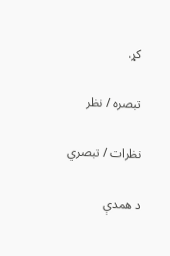کړ.

تبصره / نظر

نظرات / تبصري

د همدې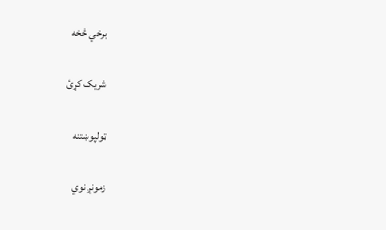برخي څخه

شریک کړئ

ټولپوښتنه

زمونږ نوي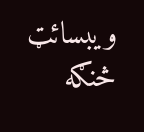ویبسائټ څنګه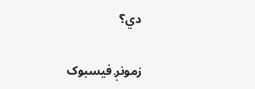دي؟

زمونږ فيسبوک